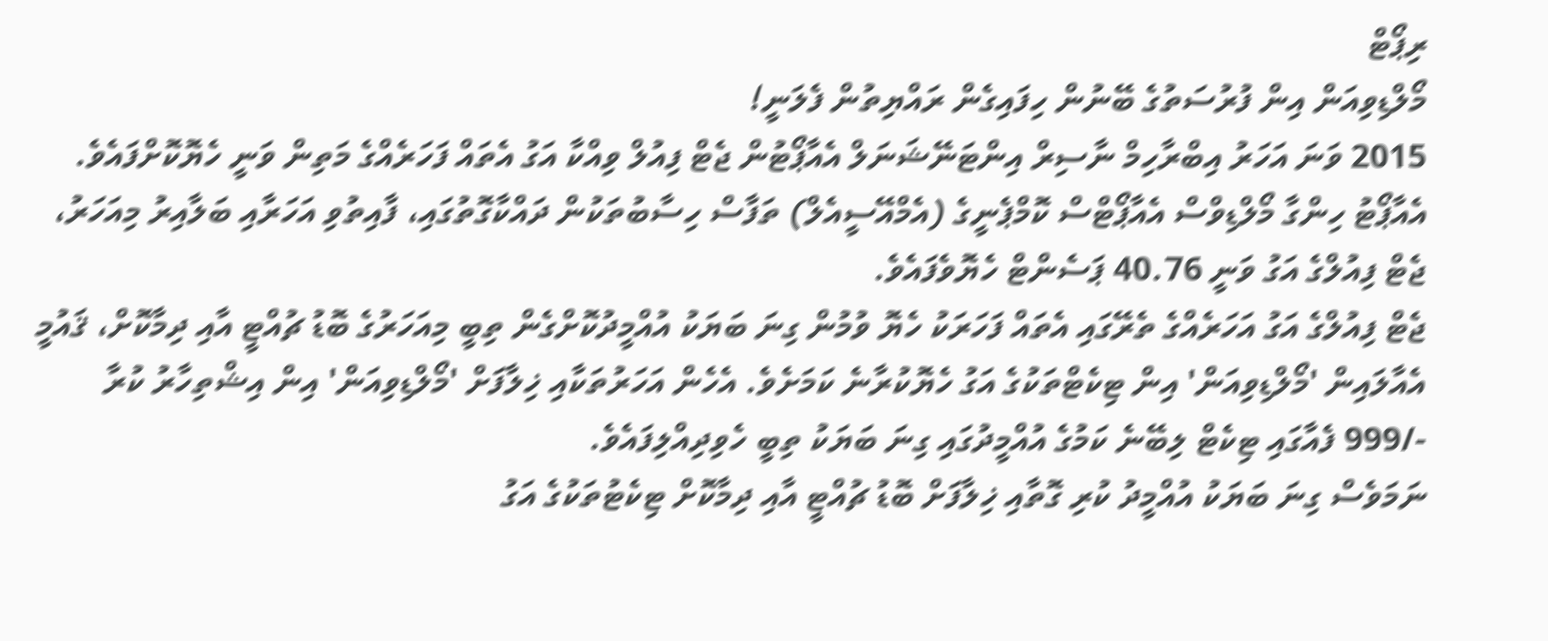ރިޕޯޓް
މޯލްޑިވިއަން އިން ފުރުސަތުގެ ބޭނުން ހިފައިގެން ރައްޔިތުން ފެލަނީ!
2015 ވަނަ އަހަރު އިބްރާހިމް ނާސިރް އިންޓަނޭޝަނަލް އެއާޕޯޓުން ޖެޓް ފިއުލް ވިއްކާ އަގު އެތައް ފަހަރެއްގެ މަތިން ވަނީ ހެޔޮކޮށްފައެވެ. އެއާޕޯޓު ހިންގާ މޯލްޑިވްސް އެއާޕޯޓްސް ކޮމްޕެނީގެ (އެމްއޭސީއެލް) ތަފާސް ހިސާބުތަކުން ދައްކާގޮތުގައި، ފާއިތުވި އަހަރާއި ބަލާއިރު މިއަހަރު، ޖެޓް ފިއުލްގެ އަގު ވަނީ 40.76 ޕަސެންޓް ހެޔޮވެފައެވެ.
ޖެޓް ފިއުލްގެ އަގު އަހަރެއްގެ ތެރޭގައި އެތައް ފަހަރަކު ހެޔޮ ވުމުން ގިނަ ބަޔަކު އުއްމީދުކޮށްގެން ތިބީ މިއަހަރުގެ ބޮޑު ޗުއްޓީ އާއި ދިމާކޮށް، ޤައުމީ އެއާލައިން 'މޯލްޑިވިއަން' އިން ޓިކެޓްތަކުގެ އަގު ހެޔޮކުރާނެ ކަމަށެވެ. އެހެން އަހަރުތަކާއި ޚިލާފަށް 'މޯލްޑިވިއަން' އިން އިޝްތިހާރު ކުރާ -/999 ފެއާގައި ޓިކެޓް ލިބޭނެ ކަމުގެ އުއްމީދުގައި ގިނަ ބަޔަކު ތިބީ ހެވިދިއްލިފައެވެ.
ނަމަވެސް ގިނަ ބަޔަކު އުއްމީދު ކުރި ގޮތާއި ޚިލާފަށް ބޮޑު ޗުއްޓީ އާއި ދިމާކޮށް ޓިކެޓުތަކުގެ އަގު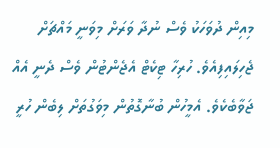މިއިން ދުވަހަކު ވެސް ނުދާ ވަރަށް މިވަނީ މައްޗަށް ޖެހިލައިފިއެވެ. ހުރިހާ ޓިކެޓް އެޖެންޓުން ވެސް ދެނީ އެއް ޖަވާބެކެވެ. އެމީހުން ބުނާގޮތުން މިވަގުތަށް ލިބެން ހުރީ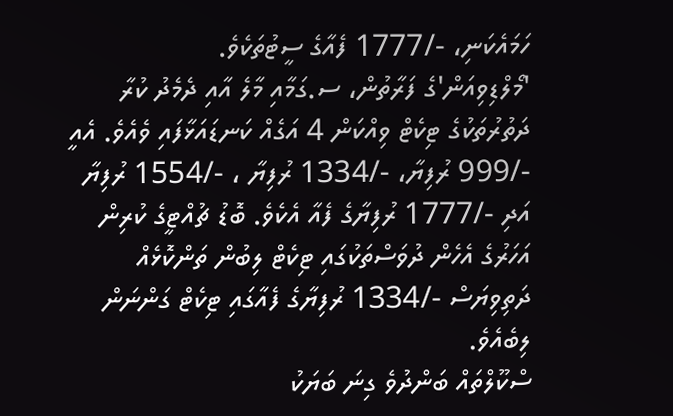ހަމައެކަނި، -/1777 ފެއާގެ ސީޓުތަކެވެ.
'މޯލްޑިވިއަން'ގެ ފަރާތުން، ސ.ގަމާއި މާލެ އާއި ދެމެދު ކުރާ ދަތުރުތަކުގެ ޓިކެޓް ވިއްކަން 4 އަގެއް ކަނޑައަޅާފައި ވެއެވެ. އެއީ -/999 ރުފިޔާ، -/1334 ރުފިޔާ ، -/1554 ރުފިޔާ އަދި -/1777 ރުފިޔާގެ ފެއާ އެކެވެ. ބޮޑު ޗުއްޓީގެ ކުރިން އަހަރުގެ އެހެން ދުވަސްތަކުގައި ޓިކެޓް ލިބުން ތަންކޮޅެއް ދަތިވިޔަސް -/1334 ރުފިޔާގެ ފެއާގައި ޓިކެޓް ގަންނަން ލިބެއެވެ.
ސްކޫލްތައް ބަންދުވެ ގިނަ ބަޔަކު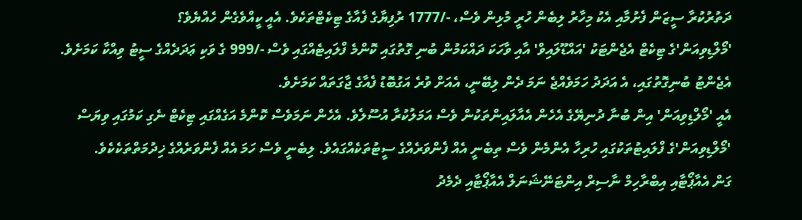ދަތުރުކުރާ ސީޒަން ފެށުމާއި އެކު މިހާރު ލިބެން ހުރީ މުޅިން ވެސް، -/1777 ރުފިޔާގެ ފެއާގެ ޓިކެޓްތަކެވެ. އެއީ ކީއްވެގެން ހެއްޔެވެ؟
'މޯލްޑިވިއަން'ގެ ޓިކެޓް އެޖެންޓަކު 'އައްޑޫލައިވް' އާއި ވާހަކަ ދައްކަމުން ބުނި ގޮތުގައި ކޮންމެ ފްލައިޓެއްގައި ވެސް -/999 ގެ ވަކި ޢަދަދެއްގެ ސީޓު ވިއްކާ ކަމަށެވެ. އެޖެންޓު ބުނިގޮތުގައި، އެ އަދަދު ހަމަވެއްޖެ ނަމަ ދެން ލިބޭނީ، އެއަށް ވުރެ އަގުބޮޑު ފެއާގެ ޖާގަތައް ކަމަށެވެ.
އެއީ 'މޯލްޑިވިއަން' އިން ބުނާ ދުނިޔޭގެ އެހެން އެއާލައިންތަކުން ވެސް އަމަލުކުރާ އުސޫލެވެ. އެހެން ނަމަވެސް ކޮންމެ އަގެއްގައި ޓިކެޓް ނެގި ކަމުގައި ވިޔަސް 'މޯލްޑިވިއަން'ގެ ފްލައިޓުތަކުގައި ހުރިހާ އެންމެން ވެސް ތިބެނީ އެއް ފެންވަރެއްގެ ސީޓުތަކެއްގައެވެ. ލިބެނީ ވެސް ހަމަ އެއް ފެންވަރެއްގެ ޚިދުމަތްތަކެކެވެ.
ގަން އެއާޕޯޓާއި އިބްރާހިމް ނާސިރް އިންޓަނޭޝަނަލް އެއާޕޯޓާއި ދެމެދު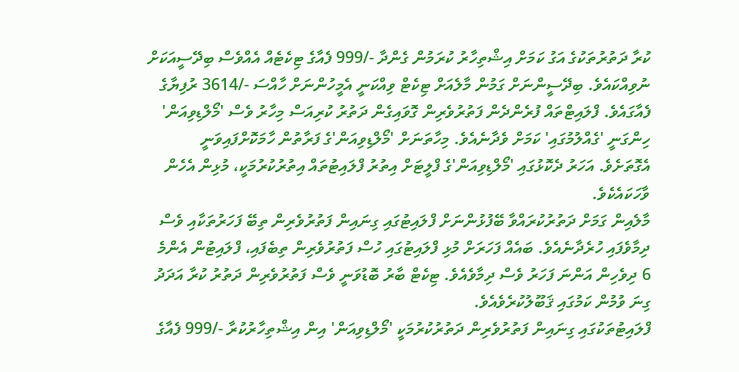ކުރާ ދަތުރުތަކުގެ އަގު ކަމަށް އިޝްތިހާރު ކުރަމުން ގެންދާ -/999 ފެއާގެ ޓިކެޓެއް އެއްވެސް ބިދޭސީއަކަށް ނުވިއްކައެވެ. ބިދޭސީންނަށް ގަމުން މާލެއަށް ޓިކެޓް ވިއްކަނީ އެމީހުންނަށް ހާއްސަ -/3614 ރުފިޔާގެ ފެއާގައެވެ. ފްލައިޓްތައް ފުރެންދެން ފަތުރުވެރިން ގޮވައިގެން ދަތުރު ކުރިއަސް މިހާރު ވެސް 'މޯލްޑިވިއަން' ހިންގަނީ 'ގެއްލުމުގައި' ކަމަށް ވެދާނެއެވެ. މިހާތަނަށް 'މޯލްޑިވިއަން'ގެ ފަރާތުން ހާމަކޮށްފައިވަނީ އެގޮތަށެވެ. އަހަރު ދެކޮޅުގައި 'މޯލްޑިވިއަން'ގެ ފްލީޓަށް އިތުރު ފްލައިޓުތައް އިތުރުކުރުމަކީ، މުޅިން އެހެން ވާހަކައެކެވެ.
މާލެއިން ގަމަށް ދަތުރުކުރައްވާ ބޭފުޅުންނަށް ފްލައިޓުގައި ގިނައިން ފަތުރުވެރިން ތިބޭ ފަހަރުތަކާއި ވެސް ދިމާވެފައި ހުރެދާނެއެވެ. ބައެއް ފަހަރަށް މުޅި ފްލައިޓުގައި ހުސް ފަތުރުވެރިން ތިބެފައި، ފްލައިޓުން އެންމެ 6 ދިވެހިން އަންނަ ފަހަރު ވެސް ދިމާވެއެވެ. ޓިކެޓް ބާރު ބޮޑުވަނީ ވެސް ފަތުރުވެރިން ދަތުރު ކުރާ އަދަދު ގިނަ ވުމުން ކަމުގައި ޤަބޫލުކުރެވެއެވެ.
ފްލައިޓުތަކުގައި ގިނައިން ފަތުރުވެރިން ދަތުރުކުރުމަކީ 'މޯލްޑިވިއަން' އިން އިޝްތިހާރުކުރާ -/999 ފެއާގެ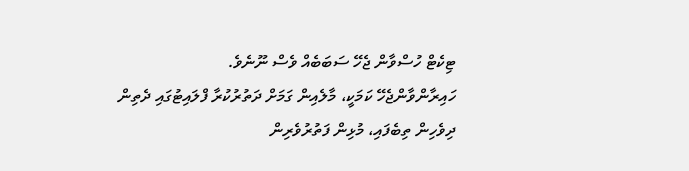ޓިކެޓް ހުސްވާން ޖެހޭ ސަބަބެއް ވެސް ނޫނެވެ.
ހައިރާންވާންޖެހޭ ކަމަކީ، މާލެއިން ގަމަށް ދަތުރުކުރާ ފްލައިޓުގައި ދެތިން ދިވެހިން ތިބެފައި، މުޅިން ފަތުރުވެރިން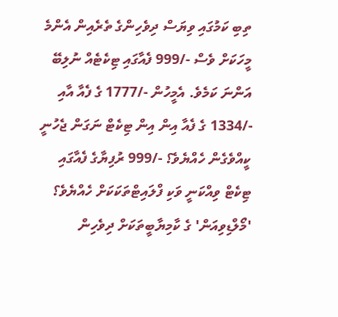ތިބި ކަމުގައި ވިޔަސް ދިވެހިންގެ ތެރެއިން އެންމެ މީހަކަށް ވެސް -/999 ފެއާގައި ޓިކެޓެއް ނުލިބޭ އަންނަ ކަމެވެ. އެމީހުން -/1777 ގެ ފެއާ އާއި -/1334 ގެ ފެއާ އިން އިން ޓިކެޓް ނަގަން ޖެހުނީ ކީއްވެގެން ހެއްޔެވެ؟ -/999 ރުފިޔާގެ ފެއާގައި ޓިކެޓް ވިއްކަނީ ވަކި ފްލައިޓްތަކަކަށް ހެއްޔެވެ؟
'މޯލްޑިވިއަން' ގެ ކާމިޔާބީތަކަށް ދިވެހިން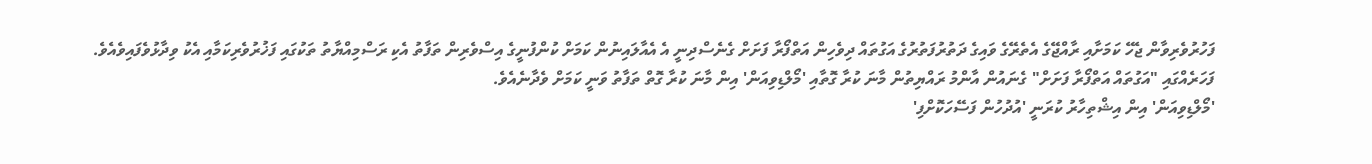ފަހުރުވެރިވާން ޖެހޭ ކަމަށާއި ރާއްޖޭގެ އެތެރޭގެ ވައިގެ ދަތުރުފަތުރުގެ އަގުތައް ދިވެހިން އަތްފޯރާ ފަށަށް ގެނެސްދިނީ އެ އެއާލައިނުން ކަމަށް ކުންފުނީގެ އިސްވެރިން ތަފާތު އެކި ރަސްމިއްޔާތު ތަކުގައި ފަޚުރުވެރިކަމާއި އެކު ވިދާޅުވެފައިވެއެވެ. ފަހަރެއްގައި "އަގުތައް އަތްފޯރާ ފަށަށް" ގެނައުން އާންމު ރައްޔިތުން މާނަ ކުރާ ގޮތާއި 'މޯލްޑިވިއަން' އިން މާނަ ކުރާ ގޮތް ތަފާތު ވަނީ ކަމަށް ވެދާނެއެވެ.
'މޯލްޑިވިއަން' އިން އިޝްތިހާރު ކުރަނީ 'އުދުހުން ފަސޭހަކޮށްފި'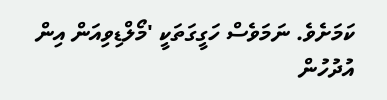ކަމަށެވެ. ނަމަވެސް ހަގީގަތަކީ 'މޯލްޑިވިއަން އިން އުދުހުން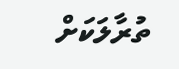ތުރާލަކަށް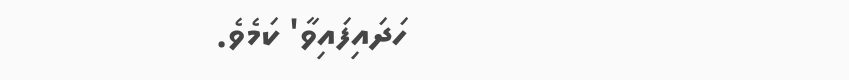ހަދައިފައިވާ' ކަމެވެ.